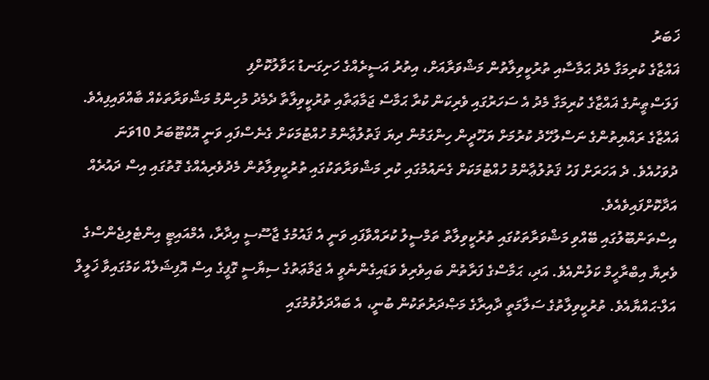ޚަބަރު
ޣައްޒާގެ ކުރިމަގާ މެދު ޙަމާސާއި ތުރުކީވިލާތުން މަޝްވަރާއަށް، އިތުރު އަސީރެއްގެ ހަށިގަނޑު ޙަވާލުކޮށްފި
ފަލަސްޠީނުގެ ޣައްޒާގެ ކުރިމަގާ މެދު އެ ސަހަރުގައި ވެރިކަން ކުރާ ޙަމާސް ޖަމާޢަތާއި ތުރުކީވިލާތާ ދެމެދު މުހިންމު މަޝްވަރާތަކެއް ބާއްވައިފިއެވެ. ޣައްޒާގެ ރައްޔިތުންގެ ނަސްލުހޭދު ކުރުމަށް ޔަހޫދީން ހިންގަމުން ދިޔަ ޤަތުލުޢާންމު ހުއްޓުމަކަށް ގެނެސްފައި ވަނީ އޮކްޓޫބަރު 10ވަނަ ދުވަހުއެވެ. ދެ އަހަރަށް ފަހު ޤަތުލުޢާންމު ހުއްޓުމަކަށް ގެނައުމުގައި ކުރި މަޝްވަރާތަކުގައި ތުރުކީވިލާތުން މެދުވެރިއެއްގެ ގޮތުގައި އިސް ދައުރެއް އަދާކޮށްފައިވެއެވެ.
އިސްތަންބޫލުގައި ބޭއްވި މަޝްވަރާތަކުގައި ތުރުކީވިލާތް ތަމްސީލު ކުރައްވާފައި ވަނީ އެ ޤައުމުގެ ޖާސޫސީ އިދާރާ، އެމްއައިޓީ އިންޓެލިޖެންސްގެ ވެރިޔާ އިބްރާހީމް ކަލުންއެވެ. އަދި، ޙަމާސްގެ ފަރާތުން ބައިވެރިވެ ވަޑައިގެންނެވީ އެ ޖަމާޢަތުގެ ސިޔާސީ ގޮފީގެ އިސް އޮފިޝަލެއް ކަމުގައިވާ ޚަލީލް އަލް-ޙައްޔާއެވެ. ތުރުކީވިލާތުގެ ސަލާމަތީ ދާއިރާގެ މަޞްދަރުތަކުން ބުނީ، އެ ބައްދަލުވުމުގައި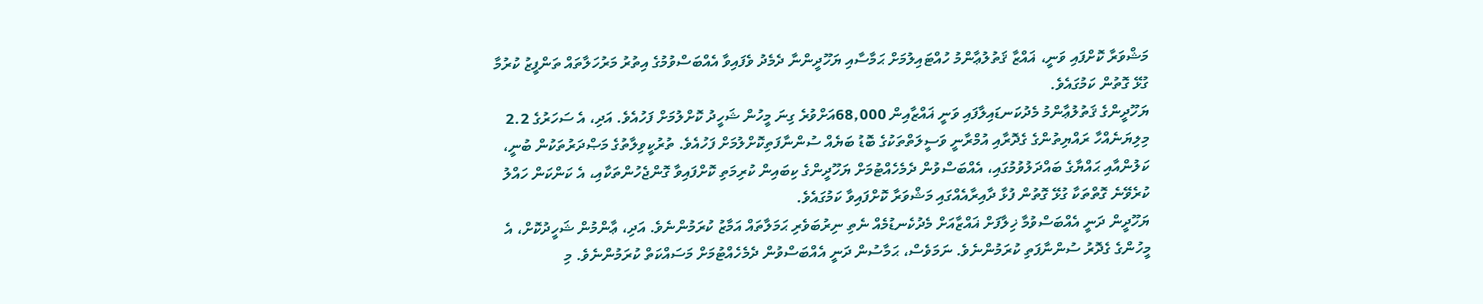މަޝްވަރާ ކޮށްފައި ވަނީ، ޣައްޒާ ޤަތުލުޢާންމު ހުއްޓައިލުމަށް ޙަމާސާއި ޔަހޫދީންނާ ދެމެދު ވެފައިވާ އެއްބަސްވުމުގެ އިތުރު މަރުހަލާތައް ތަންފީޒު ކުރުމާ ގުޅޭ ގޮތުން ކަމުގައެވެ.
ޔަހޫދީންގެ ޤަތުލުޢާންމު މެދުކަނޑައިލާފައި ވަނީ ޣައްޒާއިން 68,000އަށްވުރެ ގިނަ މީހުން ޝަހީދު ކޮށްލުމަށް ފަހުއެވެ. އަދި، އެ ސަހަރުގެ 2.2 މިލިޔަނެއްހާ ރައްޔިތުންގެ ގެދޮރާއި އުމްރާނީ ވަސީލަތްތަކުގެ ބޮޑު ބަޔެއް ސުންނާފަތިކޮށްލުމަށް ފަހުއެވެ. ތުރުކީވިލާތުގެ މަޞްދަރުތަކުން ބުނީ، ކަލުންއާއި ޙައްޔާގެ ބައްދަލުވުމުގައި، އެއްބަސްވުން ދެމެހެއްޓުމަށް ޔަހޫދީންގެ ކިބައިން ކުރިމަތި ކޮށްފައިވާ ގޮންޖެހުންތަކާއި، އެ ކަންކަން ހައްލު ކުރެވޭނެ ގޮތްތަކާ ގުޅޭ ގޮތުން ފުޅާ ދާއިރާއެއްގައި މަޝްވަރާ ކޮށްފައިވާ ކަމުގައެވެ.
ޔަހޫދީން ދަނީ އެއްބަސްވުމާ ޚިލާފަށް ޣައްޒާއަށް މެދުކެނޑުމެއް ނެތި ނިރުބަވެރި ޙަމަލާތައް އަމާޒު ކުރަމުންނެވެ. އަދި، ޢާންމުން ޝަހީދުކޮށް، އެ މީހުންގެ ގެދޮރު ސުންނާފަތި ކުރަމުންނެވެ. ނަމަވެސް، ޙަމާސުން ދަނީ އެއްބަސްވުން ދެމެހެއްޓުމަށް މަސައްކަތް ކުރަމުންނެވެ. މި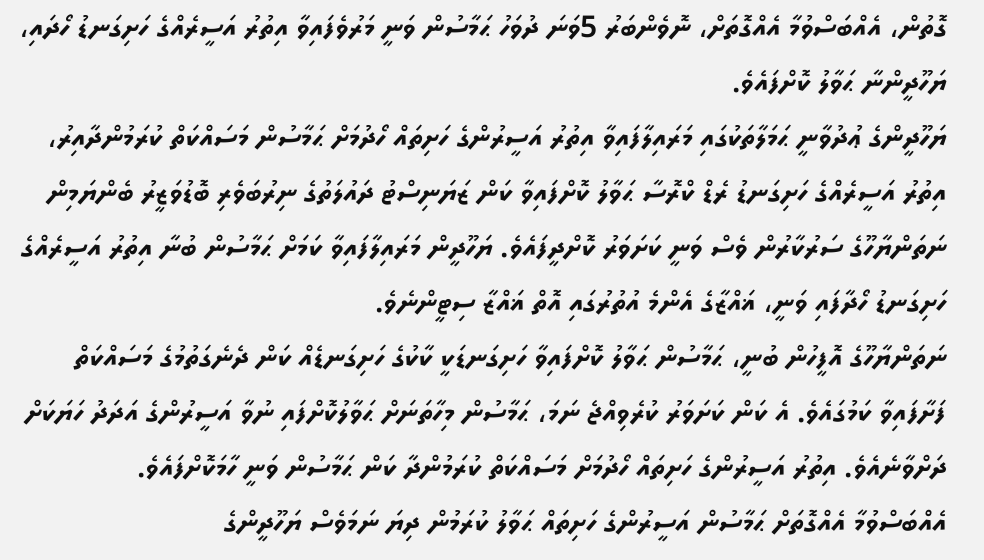ގޮތުން، އެއްބަސްވުމާ އެއްގޮތަށް، ނޮވެންބަރު 5ވަނަ ދުވަހު ޙަމާސުން ވަނީ މަރުވެފައިވާ އިތުރު އަސީރެއްގެ ހަށިގަނޑު ހޯދައި، ޔަހޫދީންނާ ޙަވާލު ކޮށްފައެވެ.
ޔަހޫދީންގެ ޢުދުވާނީ ޙަމަލާތަކުގައި މަރައިލާފައިވާ އިތުރު އަސީރުންގެ ހަށިތައް ހޯދުމަށް ޙަމާސުން މަސައްކަތް ކުރަމުންދާއިރު، އިތުރު އަސީރެއްގެ ހަށިގަނޑު ރެޑް ކްރޮސާ ޙަވާލު ކޮށްފައިވާ ކަން ޒަޔަނިސްޓު ދައުލަތުގެ ނިރުބަވެރި ބޮޑުވަޒީރު ބެންޔަމިން ނަތަންޔާހޫގެ ސަރުކާރުން ވެސް ވަނީ ކަށަވަރު ކޮށްދީފައެވެ. ޔަހޫދީން މަރައިލާފައިވާ ކަމަށް ޙަމާސުން ބުނާ އިތުރު އަސީރެއްގެ ހަށިގަނޑު ހޯދާފައި ވަނީ، ޣައްޒާގެ އެންމެ އުތުރުގައި އޮތް ޣައްޒާ ސިޓީންނެވެ.
ނަތަންޔާހޫގެ އޮފީހުން ބުނީ، ޙަމާސުން ޙަވާލު ކޮށްފައިވާ ހަށިގަނޑަކީ ކާކުގެ ހަށިގަނޑެއް ކަން ދެނެގަތުމުގެ މަސައްކަތް ފަށާފައިވާ ކަމުގައެވެ. އެ ކަން ކަށަވަރު ކުރެވިއްޖެ ނަމަ، ޙަމާސުން މިހާތަނަށް ޙަވާލުކޮށްފައި ނުވާ އަސީރުންގެ އަދަދު ހަޔަކަށް ދަށްވާނެއެވެ. އިތުރު އަސީރުންގެ ހަށިތައް ހޯދުމަށް މަސައްކަތް ކުރަމުންދާ ކަން ޙަމާސުން ވަނީ ހާމަކޮށްފައެވެ.
އެއްބަސްވުމާ އެއްގޮތަށް ޙަމާސުން އަސީރުންގެ ހަށިތައް ޙަވާލު ކުރަމުން ދިޔަ ނަމަވެސް ޔަހޫދީންގެ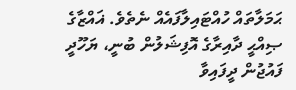ޙަމަލާތައް ހުއްޓައިލާފައެއް ނެތެވެ. ޣައްޒާގެ ޞިއްޙީ ދާއިރާގެ އޮފިޝަލުން ބުނީ، ޔަހޫދީ ފައުޖުން ދީފައިވާ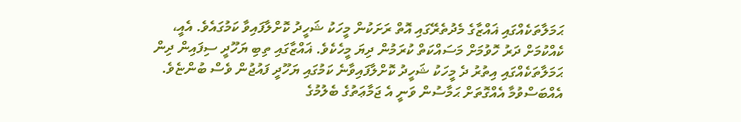ޙަމަލާތަކެއްގައި ޣައްޒާގެ މެދުތެރޭގައި އޮތް ރަށަކުން މީހަކު ޝަހީދު ކޮށްލާފައިވާ ކަމުގައެވެ. އެއީ، ކެއްކުމަށް ދަރު ހޮވުމަށް މަސައްކަތް ކުރަމުން ދިޔަ މީހެކެވެ. ޣައްޒާގައި ތިބި ޔަހޫދީ ސިފައިން ދިން ޙަމަލާތަކެއްގައި އިތުރު ދެ މީހަކު ޝަހީދު ކޮށްލާފައިވާނެ ކަމުގައި ޔަހޫދީ ފައުޖުން ވެސް ބުންޏެވެ.
އެއްބަސްވުމާ އެއްގޮތަށް ޙަމާސުން ވަނީ އެ ޖަމާޢަތުގެ ބެލުމުގެ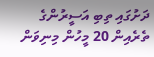ދަށުގައި ތިބި އަސީރުންގެ ތެރެއިން 20 މީހުން މިނިވަން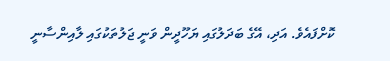ކޮށްފައެވެ. އަދި، އޭގެ ބަދަލުގައި ޔަހޫދީން ވަނީ ޖަލުތަކުގައި ލާއިންސާނީ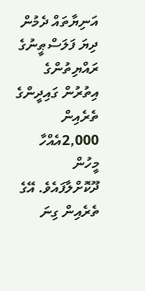އަނިޔާތައް ދެމުން ދިޔަ ފަލަސްޠީނުގެ ރައްޔިތުންގެ އިތުރުން ގައިދީންގެ ތެރެއިން 2,000އެއްހާ މީހުން ދޫކޮށްލާފައެވެ. އޭގެ ތެރެއިން ގިނަ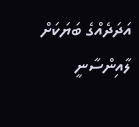އަދަދެއްގެ ބަޔަކަށް ލާއިންސާނީ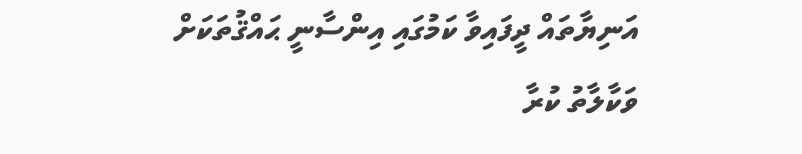އަނިޔާތައް ދީފައިވާ ކަމުގައި އިންސާނީ ޙައްޤުތަކަށް ވަކާލާތު ކުރާ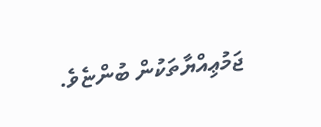ޖަމުޢިއްޔާތަކުން ބުންޏެވެ.